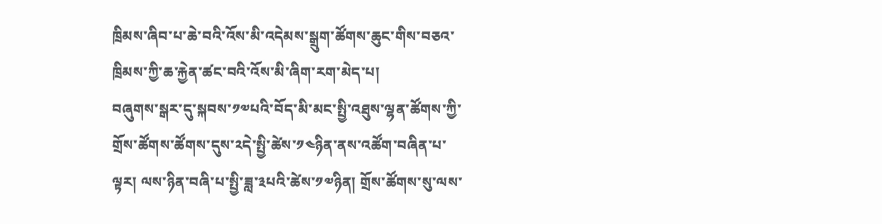ཁྲིམས་ཞིབ་པ་ཆེ་བའི་འོས་མི་འདེམས་སྒྲུག་ཚོགས་ཆུང་གིས་བཅའ་ཁྲིམས་ཀྱི་ཆ་རྐྱེན་ཚང་བའི་འོས་མི་ཞིག་རག་མེད་པ།
བཞུགས་སྒར་དུ་སྐབས་༡༧པའི་བོད་མི་མང་སྤྱི་འཐུས་ལྷན་ཚོགས་ཀྱི་གྲོས་ཚོགས་ཚོགས་དུས་༢དེ་སྤྱི་ཚེས་༡༤ཉིན་ནས་འཚོག་བཞིན་པ་ལྟར། ལས་ཉིན་བཞི་པ་སྤྱི་ཟླ་༣པའི་ཚེས་༡༧ཉིན། གྲོས་ཚོགས་སུ་ལས་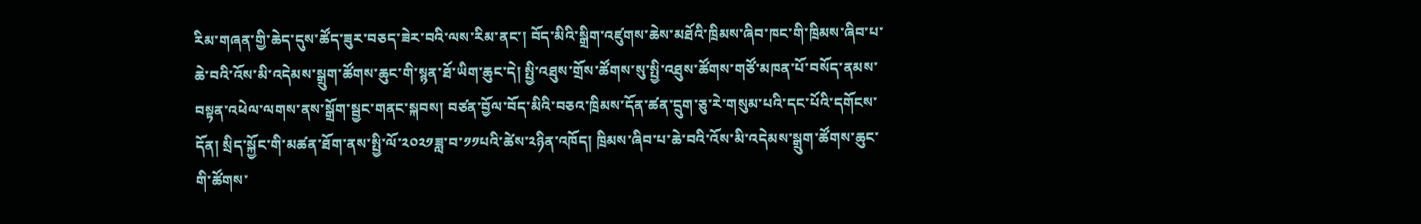རིམ་གཞན་གྱི་ཆེད་དུས་ཚོད་ཟུར་བཅད་ཟེར་བའི་ལས་རིམ་ནང་། བོད་མིའི་སྒྲིག་འཛུགས་ཆེས་མཐོའི་ཁྲིམས་ཞིབ་ཁང་གི་ཁྲིམས་ཞིབ་པ་ཆེ་བའི་འོས་མི་འདེམས་སྒྲུག་ཚོགས་ཆུང་གི་སྙན་ཐོ་ཡིག་ཆུང་དེ། སྤྱི་འཐུས་གྲོས་ཚོགས་སུ་སྤྱི་འཐུས་ཚོགས་གཙོ་མཁན་པོ་བསོད་ནམས་བསྟན་འཕེལ་ལགས་ནས་སྒྲོག་སྦྱང་གནང་སྐབས། བཙན་བྱོལ་བོད་མིའི་བཅའ་ཁྲིམས་དོན་ཚན་དྲུག་ཅུ་རེ་གསུམ་པའི་དང་པོའི་དགོངས་དོན། སྲིད་སྐྱོང་གི་མཚན་ཐོག་ནས་སྤྱི་ལོ་༢༠༢༡ཟླ་བ་༡༡པའི་ཚེས་༢ཉིན་འཁོད། ཁྲིམས་ཞིབ་པ་ཆེ་བའི་འོས་མི་འདེམས་སྒྲུག་ཚོགས་ཆུང་གི་ཚོགས་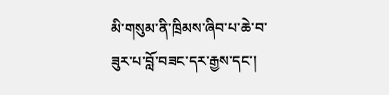མི་གསུམ་ནི་ཁྲིམས་ཞིབ་པ་ཆེ་བ་ཟུར་པ་བློ་བཟང་དར་རྒྱས་དང་།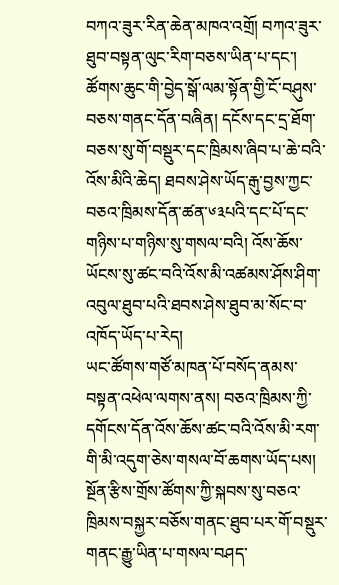བཀའ་ཟུར་རིན་ཆེན་མཁའ་འགྲོ། བཀའ་ཟུར་ཐུབ་བསྟན་ལུང་རིག་བཅས་ཡིན་པ་དང་། ཚོགས་ཆུང་གི་བྱེད་སྒོ་ལམ་སྟོན་གྱི་ངོ་བཤུས་བཅས་གནང་དོན་བཞིན། དངོས་དང་དྲ་ཐོག་བཅས་སུ་གོ་བསྡུར་དང་ཁྲིམས་ཞིབ་པ་ཆེ་བའི་འོས་མིའི་ཆེད། ཐབས་ཤེས་ཡོད་རྒུ་བྱས་ཀྱང་བཅའ་ཁྲིམས་དོན་ཚན་༦༣པའི་དང་པོ་དང་གཉིས་པ་གཉིས་སུ་གསལ་བའི། འོས་ཆོས་ཡོངས་སུ་ཚང་བའི་འོས་མི་འཚམས་ཤོས་ཤིག་འབུལ་ཐུབ་པའི་ཐབས་ཤེས་ཐུབ་མ་སོང་བ་འཁོད་ཡོད་པ་རེད།
ཡང་ཚོགས་གཙོ་མཁན་པོ་བསོད་ནམས་བསྟན་འཕེལ་ལགས་ནས། བཅའ་ཁྲིམས་ཀྱི་དགོངས་དོན་འོས་ཆོས་ཚང་བའི་འོས་མི་རག་གི་མི་འདུག་ཅེས་གསལ་བོ་ཆགས་ཡོད་པས། སྔོན་རྩིས་གྲོས་ཚོགས་ཀྱི་སྐབས་སུ་བཅའ་ཁྲིམས་བསྐྱར་བཅོས་གནང་ཐུབ་པར་གོ་བསྡུར་གནང་རྒྱུ་ཡིན་པ་གསལ་བཤད་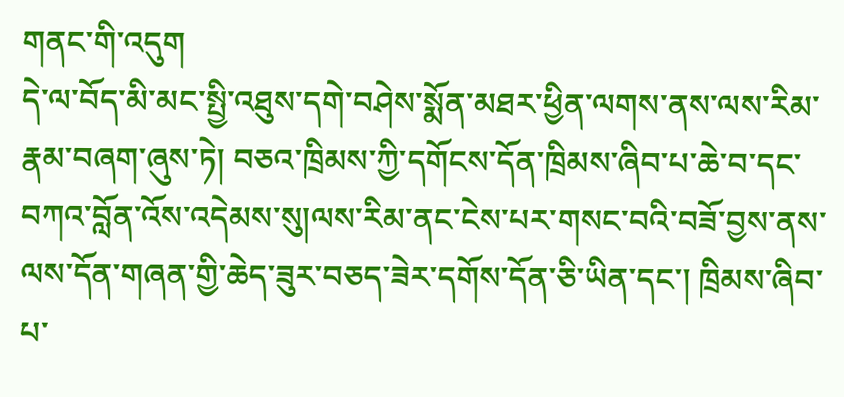གནང་གི་འདུག
དེ་ལ་བོད་མི་མང་སྤྱི་འཐུས་དགེ་བཤེས་སྨོན་མཐར་ཕྱིན་ལགས་ནས་ལས་རིམ་རྣམ་བཞག་ཞུས་ཏེ། བཅའ་ཁྲིམས་ཀྱི་དགོངས་དོན་ཁྲིམས་ཞིབ་པ་ཆེ་བ་དང་བཀའ་བློན་འོས་འདེམས་སུ།ལས་རིམ་ནང་ངེས་པར་གསང་བའི་བཟོ་བྱས་ནས་ལས་དོན་གཞན་གྱི་ཆེད་ཟུར་བཅད་ཟེར་དགོས་དོན་ཅི་ཡིན་དང་། ཁྲིམས་ཞིབ་པ་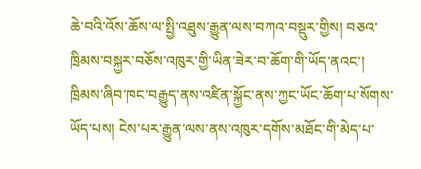ཆེ་བའི་འོས་ཆོས་ལ་སྤྱི་འཐུས་རྒྱུན་ལས་བཀའ་བསྡུར་གྱིས། བཅའ་ཁྲིམས་བསྐྱར་བཅོས་འཁུར་གྱི་ཡིན་ཟེར་བ་ཆོག་གི་ཡོད་ནའང་། ཁྲིམས་ཞིབ་ཁང་བརྒྱུད་ནས་འཛིན་སྐྱོང་ནས་ཀྱང་ཡོང་ཆོག་པ་སོགས་ཡོད་པས། ངེས་པར་རྒྱུན་ལས་ནས་འཁུར་དགོས་མཐོང་གི་མེད་པ་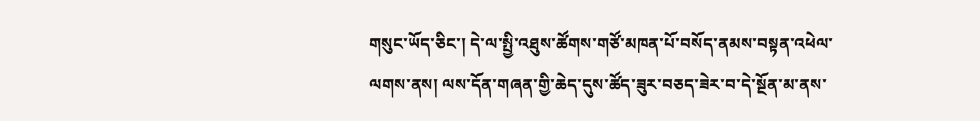གསུང་ཡོད་ཅིང་། དེ་ལ་སྤྱི་འཐུས་ཚོགས་གཙོ་མཁན་པོ་བསོད་ནམས་བསྟན་འཕེལ་ལགས་ནས། ལས་དོན་གཞན་གྱི་ཆེད་དུས་ཚོད་ཟུར་བཅད་ཟེར་བ་དེ་སྔོན་མ་ནས་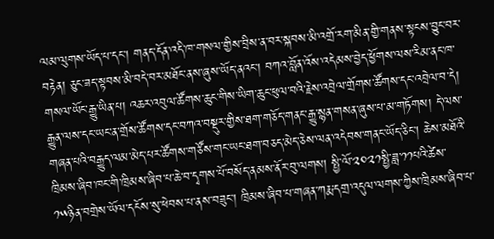ལམ་ལུགས་ཡོད་པ་དང་། གནད་དོན་འདི་ཁ་གསལ་གྱིས་བྲིས་ན་བར་སྐབས་མི་འགྲོ་རག་མིན་གྱི་གནས་སྟངས་བྱུང་བར་བརྟེན། ཅུང་ཟད་སྟབས་མི་བདེ་བར་མཐོང་ནས་ཞུས་ཡོད་ནའང་། བཀའ་བློན་འོས་འདེམས་བྱེད་ཕྱོགས་ལས་རིམ་ནང་ཁ་གསལ་ཡོང་རྒྱུ་ཡིན་པ། འཆར་འབུལ་ཚོགས་ཆུང་གིས་ཡིག་ཆུང་ཕུལ་བའི་རྗེས་འབྲེལ་གྲོགས་ཚོགས་དང་འབྲེལ་བ་དེ། རྒྱུན་ལས་དང་ཡང་ན་གྲོས་ཚོགས་དང་བཀའ་བསྡུར་གྱིས་ཐག་གཅོད་གནང་རྒྱུ་སྙན་གསན་ཞུས་པ་མ་གཏོགས། དེ་ལས་གཞན་པའི་བརྒྱུད་ལམ་མེད་པར་ཚོགས་གཙོས་གང་ཡང་ཐག་བཅད་མེད་ཅེས་ལན་འདེབས་གནང་ཡོད་ཅིང་། ཆེས་མཐོའི་ཁྲིམས་ཞིབ་ཁང་གི་ཁྲིམས་ཞིབ་པ་ཆེ་བ་དྭགས་པོ་བསོད་ནམས་ནོར་བུ་ལགས། སྤྱི་ལོ་༢༠༢༡སྤྱི་ཟླ་༡༡པའི་ཚེས་༡༥ཉིན་བགྲེས་ཡོལ་དངོས་སུ་ཕེབས་པ་ནས་བཟུང་། ཁྲིམས་ཞིབ་པ་གཞན་ཀརྨ་དགྲ་འདུལ་ལགས་ཀྱིས་ཁྲིམས་ཞིབ་པ་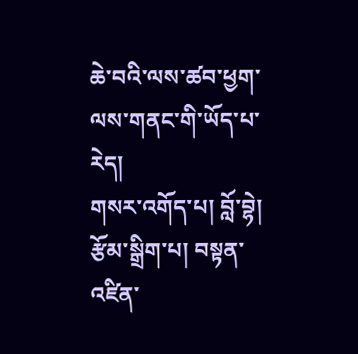ཆེ་བའི་ལས་ཚབ་ཕྱག་ལས་གནང་གི་ཡོད་པ་རེད།
གསར་འགོད་པ། བློ་བྷེ།
རྩོམ་སྒྲིག་པ། བསྟན་འཛིན་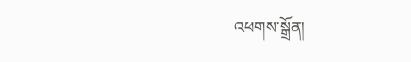འཕགས་སྒྲོན།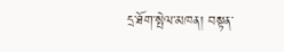དྲ་ཐོག་སྤེལ་མཁན། བསྟན་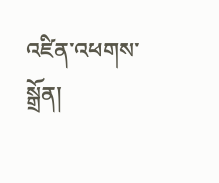འཛིན་འཕགས་སྒྲོན།